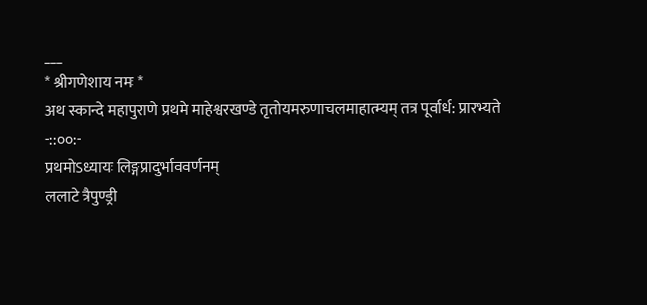___
* श्रीगणेशाय नमः *
अथ स्कान्दे महापुराणे प्रथमे माहेश्वरखण्डे तृतोयमरुणाचलमाहात्म्यम् तत्र पूर्वार्ध: प्रारभ्यते
-::००:-
प्रथमोऽध्यायः लिङ्गप्रादुर्भाववर्णनम्
ललाटे त्रैपुण्ड्री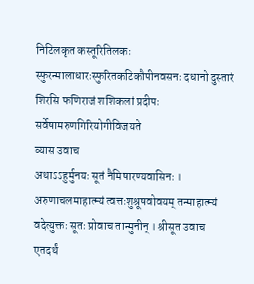निटिलकृत कस्तूरितिलकः स्फुरन्मालाधारःस्फुरितकटिकौपीनवसनः दधानो दुस्तारं शिरसि फणिराजं शशिकलां प्रदीपः सर्वेषामरुणगिरियोगीविजयते
व्यास उवाच
अथाऽऽहुर्मुनयः सूतं नैमिषारण्यवासिनः । अरुणाचलमाहात्म्यं त्वत्तःशुश्रूषवोवयम् तन्माहात्म्यं वदेत्युक्तः सूतः प्रोवाच तान्मुनीन् । श्रीसूत उवाच
एतदर्थं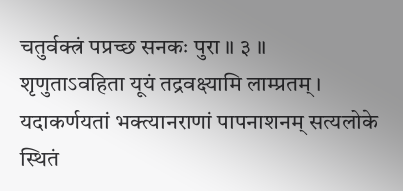चतुर्वक्त्रं पप्रच्छ सनकः पुरा ॥ ३ ॥
शृणुताऽवहिता यूयं तद्रवक्ष्यामि लाम्प्रतम् । यदाकर्णयतां भक्त्यानराणां पापनाशनम् सत्यलोके स्थितं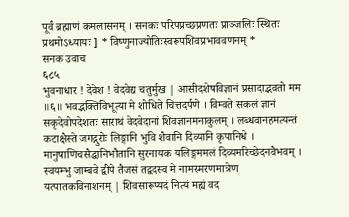पूर्वं ब्रह्माणं कमलासनम् । सनकः परिपप्रच्छप्रणतः प्राञ्जलिः स्थितः
प्रथमोऽध्यायः ] * विष्णुनाज्योतिःस्वरूपशिवप्रभाववणनम् *
सनक उवाच
६८५
भुवनाधार ! देवेश ! वेदवेद्य चतुर्मुख | आसीदशेषविज्ञानं प्रसादाद्भवतो मम ॥६॥ भवद्भक्तिविभूत्या मे शोधिते चित्तदर्पणे । विम्वते सकलं ज्ञानं सकृदेवोपदेशतः साराथं वेदवेदानां शिवज्ञानमनाकुलम् । लब्धवानहमत्यन्तं कटाक्षैस्ते जगद्गुरोः लिङ्गानि भुवि शैवानि दिव्यानि कृपानिधे । मानुषाणिचसैद्धानिभौतानि सुरनायक यलिङ्गममलं दिव्यमरिच्छेदनवैभवम् । स्वयम्भु जाम्बवे द्वीपे तैजसं तद्वदस्व मे नामस्मरणमात्रेण यत्पातकविनाशनम् | शिवसारूप्यदं नित्यं मह्यं वद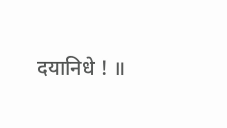दयानिधे ! ॥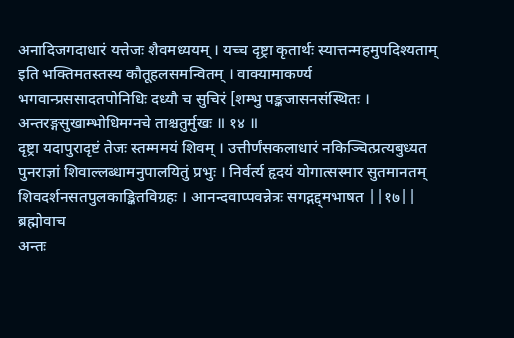अनादिजगदाधारं यत्तेजः शैवमध्ययम् । यच्च दृष्ट्रा कृतार्थः स्यात्तन्महमुपदिश्यताम् इति भक्तिमतस्तस्य कौतूहलसमन्वितम् । वाक्यामाकर्ण्य भगवान्प्रससादतपोनिधिः दध्यौ च सुचिरं [शम्भु पङ्कजासनसंस्थितः । अन्तरङ्गसुखाम्भोधिमग्नचे ताश्चतुर्मुखः ॥ १४ ॥
दृष्ट्रा यदापुरादृष्टं तेजः स्तम्ममयं शिवम् । उत्तीर्णंसकलाधारं नकिञ्चित्प्रत्यबुध्यत पुनराज्ञां शिवाल्लब्धामनुपालयितुं प्रभुः । निर्वर्त्य हृदयं योगात्सस्मार सुतमानतम् शिवदर्शनसतपुलकाङ्कितविग्रहः । आनन्दवाप्पवन्नेत्रः सगद्गद्द्मभाषत ||१७|| ब्रह्मोवाच
अन्तः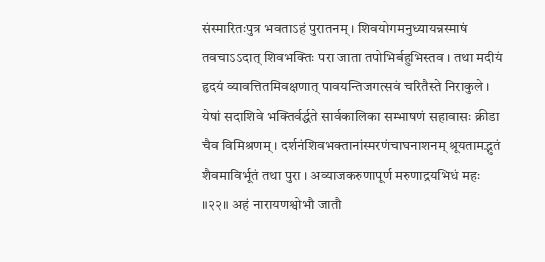संस्मारितःपुत्र भवताऽहं पुरातनम् । शिवयोगमनुध्यायन्नस्माषं तवचाऽऽदात् शिवभक्तिः परा जाता तपोभिर्बहुभिस्तव । तथा मदीयं हृदयं व्यावत्तितमिवक्षणात् पावयन्तिजगत्सवं चरितैस्ते निराकुले । येषां सदाशिवे भक्तिर्वर्द्धते सार्वकालिका सम्भाषणं सहावासः क्रीडा चैव विमिश्रणम् । दर्शनंशिवभक्तानांस्मरणंचाघनाशनम् श्रूयतामद्भुतं शैवमाविर्भूतं तथा पुरा । अव्याजकरुणापूर्ण मरुणाद्रयभिधं महः ॥२२॥ अहं नारायणश्वोभौ जातौ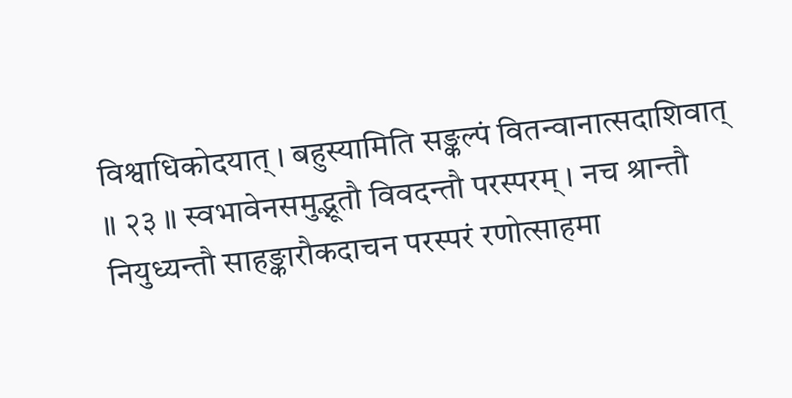विश्वाधिकोदयात् । बहुस्यामिति सङ्कल्पं वितन्वानात्सदाशिवात् ॥ २३ ॥ स्वभावेनसमुद्भूतौ विवदन्तौ परस्परम् । नच श्रान्तौ नियुध्यन्तौ साहङ्कारौकदाचन परस्परं रणोत्साहमा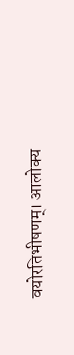वयोरतिभीषणम्। आलोक्य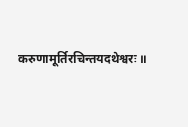करुणामूर्तिरचिन्तयदथेश्वरः ॥